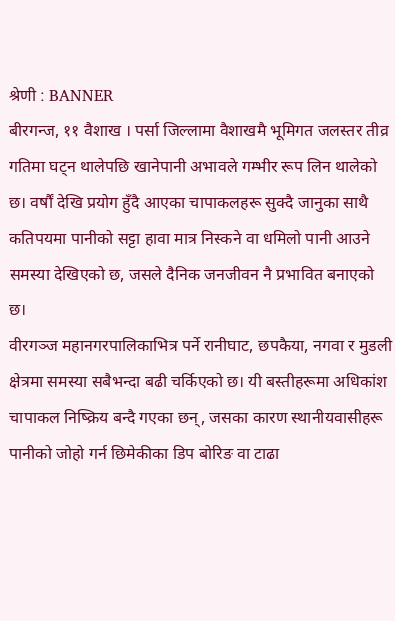श्रेणी : BANNER
बीरगन्ज, ११ वैशाख । पर्सा जिल्लामा वैशाखमै भूमिगत जलस्तर तीव्र गतिमा घट्न थालेपछि खानेपानी अभावले गम्भीर रूप लिन थालेको छ। वर्षौं देखि प्रयोग हुँदै आएका चापाकलहरू सुक्दै जानुका साथै कतिपयमा पानीको सट्टा हावा मात्र निस्कने वा धमिलो पानी आउने समस्या देखिएको छ, जसले दैनिक जनजीवन नै प्रभावित बनाएको छ।
वीरगञ्ज महानगरपालिकाभित्र पर्ने रानीघाट, छपकैया, नगवा र मुडली क्षेत्रमा समस्या सबैभन्दा बढी चर्किएको छ। यी बस्तीहरूमा अधिकांश चापाकल निष्क्रिय बन्दै गएका छन्, जसका कारण स्थानीयवासीहरू पानीको जोहो गर्न छिमेकीका डिप बोरिङ वा टाढा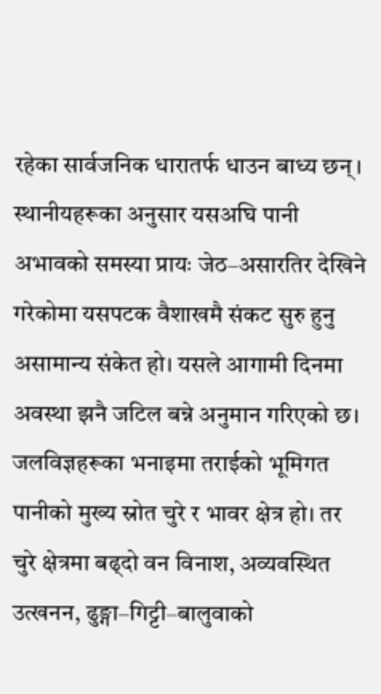रहेका सार्वजनिक धारातर्फ धाउन बाध्य छन्।
स्थानीयहरूका अनुसार यसअघि पानी अभावको समस्या प्रायः जेठ–असारतिर देखिने गरेकोमा यसपटक वैशाखमै संकट सुरु हुनु असामान्य संकेत हो। यसले आगामी दिनमा अवस्था झनै जटिल बन्ने अनुमान गरिएको छ।
जलविज्ञहरूका भनाइमा तराईको भूमिगत पानीको मुख्य स्रोत चुरे र भावर क्षेत्र हो। तर चुरे क्षेत्रमा बढ्दो वन विनाश, अव्यवस्थित उत्खनन, ढुङ्गा–गिट्टी–बालुवाको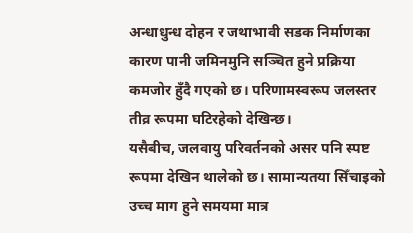अन्धाधुन्ध दोहन र जथाभावी सडक निर्माणका कारण पानी जमिनमुनि सञ्चित हुने प्रक्रिया कमजोर हुँदै गएको छ। परिणामस्वरूप जलस्तर तीव्र रूपमा घटिरहेको देखिन्छ।
यसैबीच, जलवायु परिवर्तनको असर पनि स्पष्ट रूपमा देखिन थालेको छ। सामान्यतया सिँचाइको उच्च माग हुने समयमा मात्र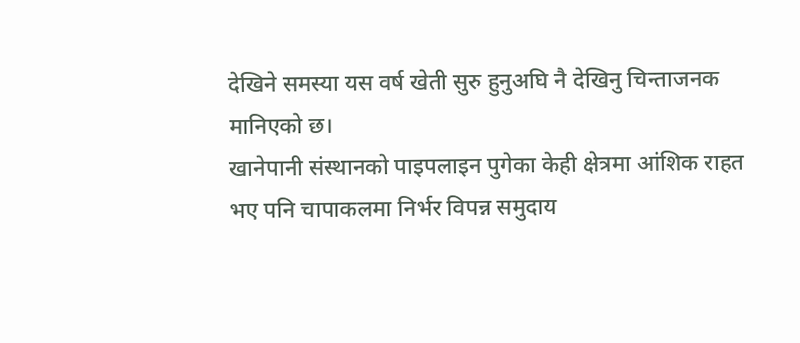देखिने समस्या यस वर्ष खेती सुरु हुनुअघि नै देखिनु चिन्ताजनक मानिएको छ।
खानेपानी संस्थानको पाइपलाइन पुगेका केही क्षेत्रमा आंशिक राहत भए पनि चापाकलमा निर्भर विपन्न समुदाय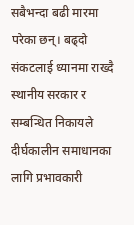सबैभन्दा बढी मारमा परेका छन्। बढ्दो संकटलाई ध्यानमा राख्दै स्थानीय सरकार र सम्बन्धित निकायले दीर्घकालीन समाधानका लागि प्रभावकारी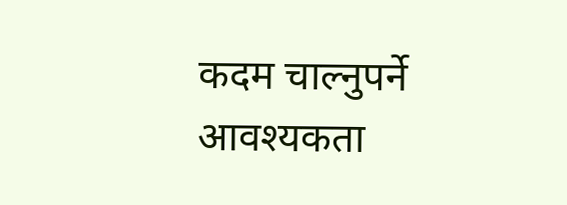कदम चाल्नुपर्ने आवश्यकता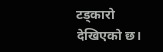टड्कारो देखिएको छ।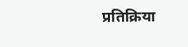प्रतिक्रिया